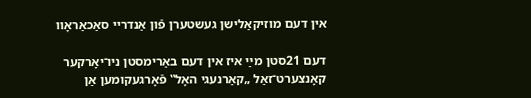אין דעם מוזיקאַלישן געשטערן פֿון אַנדריי סאַכאַראָוו

דעם 21סטן מײַ איז אין דעם באַרימסטן ניו־יאָרקער קאָנצערט־זאַל „קאַרנעגי האָל‟ פֿאָרגעקומען אַן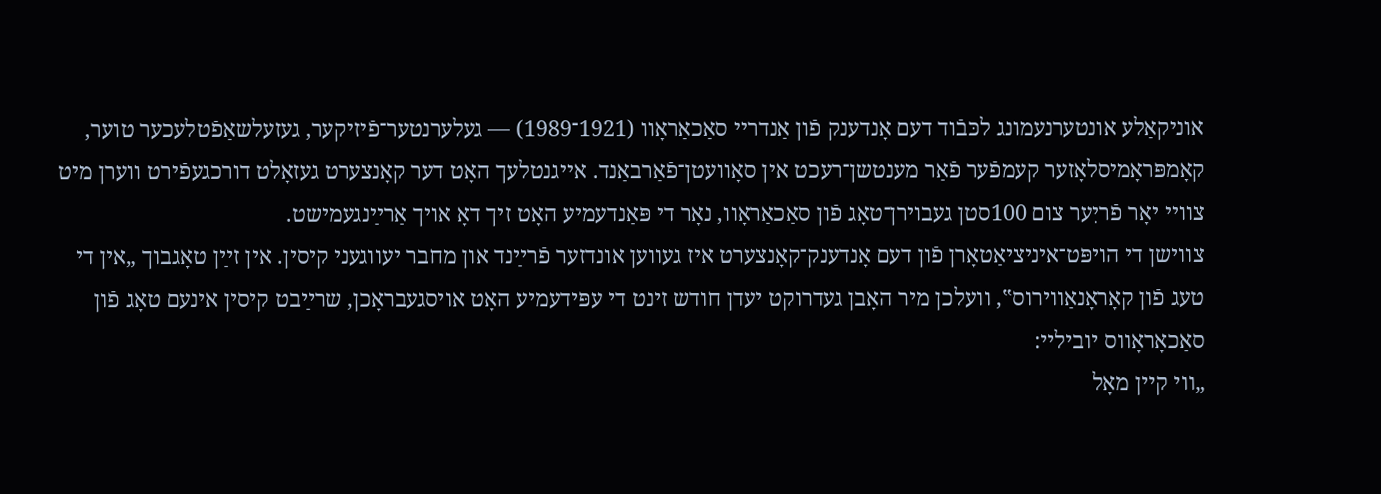אוניקאַלע אונטערנעמונג לכּבֿוד דעם אָנדענק פֿון אַנדריי סאַכאַראָוו (1921־1989) — געלערנטער־פֿיזיקער, געזעלשאַפֿטלעכער טוער, קאָמפּראָמיסלאָזער קעמפֿער פֿאַר מענטשן־רעכט אין סאָוועטן־פֿאַרבאַנד. אייגנטלעך האָט דער קאָנצערט געזאָלט דורכגעפֿירט ווערן מיט צוויי יאָר פֿריִער צום 100סטן געבוירן־טאָג פֿון סאַכאַראָוו, נאָר די פּאַנדעמיע האָט זיך דאָ אויך אַרײַנגעמישט.
צווישן די הויפּט־איניציאַטאָרן פֿון דעם אָנדענק־קאָנצערט איז געווען אונדזער פֿרײַנד און מחבר יעווגעני קיסין. אין זײַן טאָגבוך „אין די טעג פֿון קאָראָנאַווירוס‟, וועלכן מיר האָבן געדרוקט יעדן חודש זינט די עפּידעמיע האָט אויסגעבראָכן, שרײַבט קיסין אינעם טאָג פֿון סאַכאָראָווס יוביליי:
„װי קײן מאָל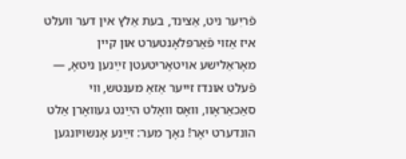פֿריִער ניט, אַצינד, בעת אַלץ אין דער װעלט איז אַזױ פֿאַרפּלאָנטערט און קײן מאָראַלישע אױטאָריטעטן זײַנען ניטאָ, — פֿעלט אונדז זייער אַזאַ מענטש, װי סאַכאַראָוו, װאָס װאָלט הײַנט געװאָרן אַלט הונדערט יאָר! נאָך מער: זײַנע אָנשױונגען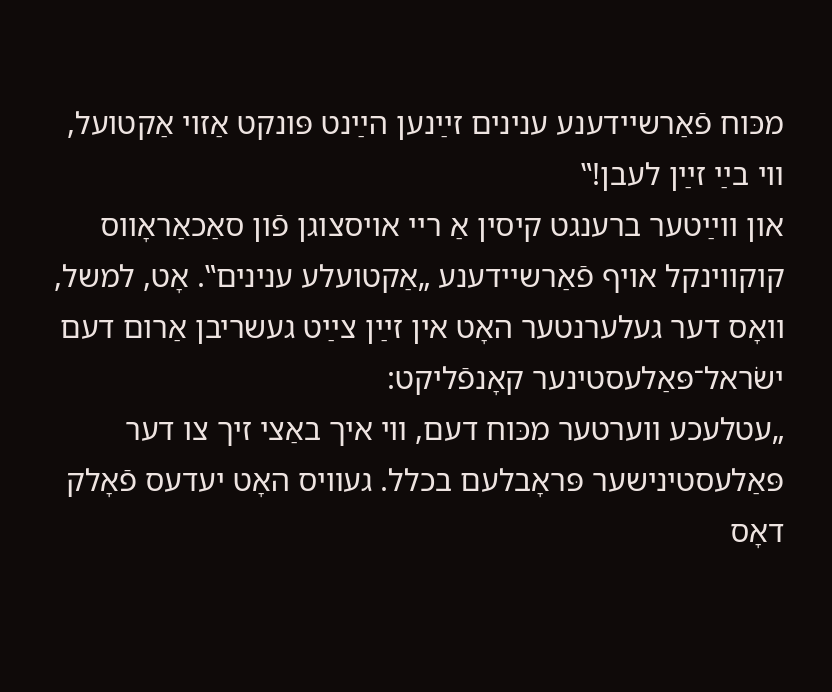מכּוח פֿאַרשײדענע ענינים זײַנען הײַנט פּונקט אַזױ אַקטועל, װי בײַ זײַן לעבן!‟
און ווײַטער ברענגט קיסין אַ ריי אויסצוגן פֿון סאַכאַראָווס קוקווינקל אויף פֿאַרשיידענע „אַקטועלע ענינים‟. אָט, למשל, וואָס דער געלערנטער האָט אין זײַן צײַט געשריבן אַרום דעם ישׂראל־פּאַלעסטינער קאָנפֿליקט:
„עטלעכע װערטער מכּוח דעם, װי איך באַצי זיך צו דער פּאַלעסטינישער פּראָבלעם בכלל. געװיס האָט יעדעס פֿאָלק דאָס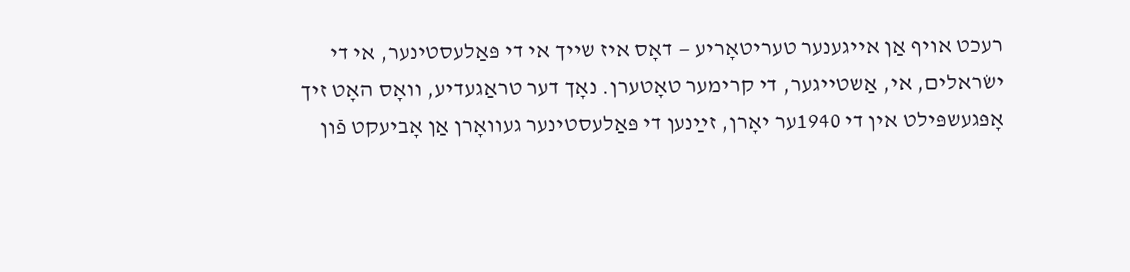רעכט אױף אַן אייגענער טעריטאָריע — דאָס איז שײך אי די פּאַלעסטינער, אי די ישׂראלים, אי, אַשטײגער, די קרימער טאָטערן. נאָך דער טראַגעדיע, װאָס האָט זיך אָפּגעשפּילט אין די 1940ער יאָרן, זײַנען די פּאַלעסטינער געװאָרן אַן אָביעקט פֿון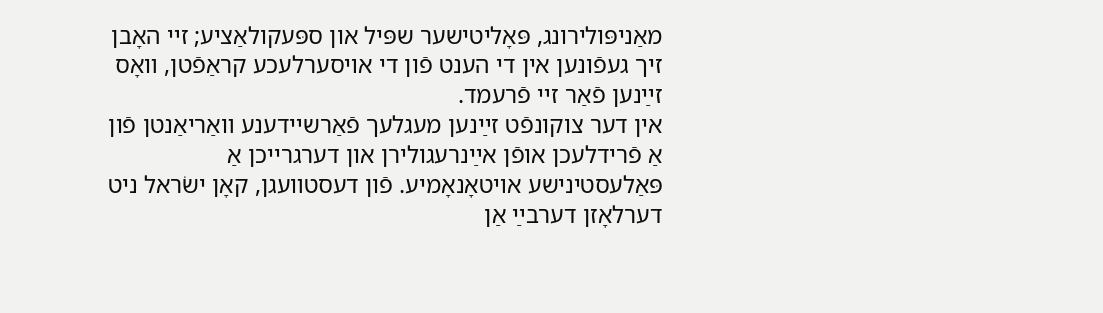מאַניפּולירונג, פּאָליטישער שפּיל און ספּעקולאַציע; זײ האָבן זיך געפֿונען אין די הענט פֿון די אױסערלעכע קראַפֿטן, װאָס זײַנען פֿאַר זײ פֿרעמד.
אין דער צוקונפֿט זײַנען מעגלעך פֿאַרשײדענע װאַריאַנטן פֿון אַ פֿרידלעכן אופֿן אײַנרעגולירן און דערגרייכן אַ פּאַלעסטינישע אױטאָנאָמיע. פֿון דעסטװעגן, קאָן ישׂראל ניט דערלאָזן דערבײַ אַן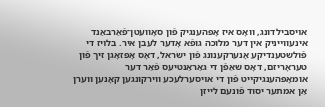אױסבילדונג, װאָס איז אָפּהענגיק פֿון סאָוועטן־פֿאַרבאַנד אינעװײניק אין דער מלוכה גופֿא אָדער לעבן איר. בלױז די פֿולשטענדיקע אָנערקענונג פֿון ישׂראל, דאָס אָפּזאָגן זיך פֿון טעראָריזם, דאָס שאַפֿן די גאַראַנטיעס פֿאַר דער אומאָפּהענגיקײט פֿון די אױסערלעכע װירקונגען קאָנען װערן אַן אמתער יסוד פֿונעם לייזן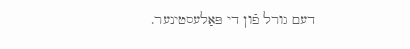דעם גורל פֿון די פּאַלעסטינער.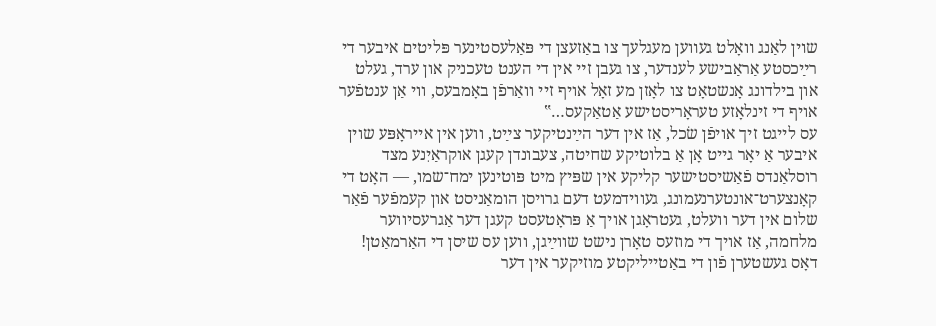שױן לאַנג װאָלט געװען מעגלעך צו באַזעצן די פּאַלעסטינער פּליטים איבער די רײַכסטע אַראַבישע לענדער, צו געבן זײ אין די הענט טעכניק און ערד, געלט און בילדונג אָנשטאָט צו לאָזן מע זאָל אויף זיי וואַרפֿן באָמבעס, ווי אַן ענטפֿער אויף די זינלאָזע טעראָריסטישע אַטאַקעס…‟
עס לייגט זיך אויפֿן שׂכל, אַז אין דער הײַנטיקער צײַט, ווען אין אייראָפּע שוין איבער אַ יאָר גייט אָן אַ בלוטיקע שחיטה, צעבונדן קעגן אוקראַיִנע מצד רוסלאַנדס פֿאַשיסטישער קליקע אין שפּיץ מיט פּוטינען ימח־שמו, — האָט די קאָנצערט־אונטערנעמונג, געווידמעט דעם גרויסן הומאַניסט און קעמפֿער פֿאַר שלום אין דער וועלט, געטראָגן אויך אַ פּראָטעסט קעגן דער אַגרעסיווער מלחמה, אַז אויך די מוזעס טאָרן נישט שווײַגן, ווען עס שיסן די האַרמאַטן!
דאָס געשטערן פֿון די באַטייליקטע מוזיקער אין דער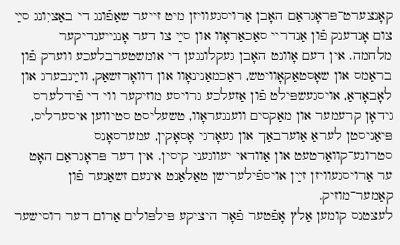קאָנצערט־פּראָגראַם האָבן אַרויסגעוויזן מיט זייער שאַפֿונג די באַציִונג סײַ צום אָנדענק פֿון אַנדריי סאַכאַראָוו און סײַ צו דער אָנגייענדיקער מלחמה. אין דעם אָוונט האָבן געקלונגען די אומשטערבלעכע ווערק פֿון בראַמס און שאָסטאַקאָוויטש, ראַכמאַנינאָוו און דוואָרזשאַק, ווײַנבערג און לאָבאָדאַ, אויסגעשפּילט פֿון אַזעלכע גרויסע מוזיקער ווי די פֿידלערס גידאָן קרעמער און מאַקסים ווענגעראָוו, טשעליסט סטיווען איסערליס, פּיאַניסטן לעראַ אַוערבאַך און געאָרגי אָסאָקין, עמערסאָנס סטרונע־קוואַרטעט און אַוודאי יעווגעני קיסין. אין דער פּראָגראַם האָט ער אַרויסגעוויזן זײַן אויספֿילערישן טאַלאַנט אינעם זשאַנער פֿון קאַמער־מוזיק.
לעצטנס קומען אַלץ אָפֿטער פֿאָר היציקע פּילפּולים אַרום דער רוסישער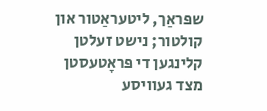שפּראַך, ליטעראַטור און קולטור; נישט זעלטן קלינגען די פּראָטעסטן מצד געוויסע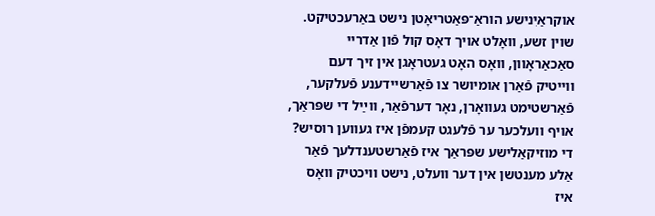אוקראַיִנישע הוראַ־פּאַטריאָטן נישט באַרעכטיקט. שוין זשע, וואָלט אויך דאָס קול פֿון אַדריי סאַכאַראָוון, וואָס האָט געטראָגן אין זיך דעם ווייטיק פֿאַרן אומיושר צו פֿאַרשיידענע פֿעלקער, פֿאַרשטימט געוואָרן, נאָר דערפֿאַר, ווײַל די שפּראַך, אויף וועלכער ער פֿלעגט קעמפֿן איז געווען רוסיש?
די מוזיקאַלישע שפּראַך איז פֿאַרשטענדלעך פֿאַר אַלע מענטשן אין דער וועלט, נישט וויכטיק וואָס איז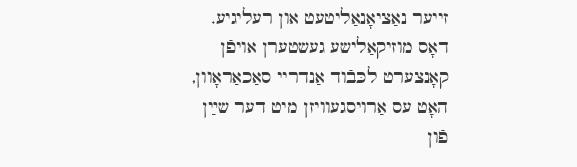זייער נאַציאָנאַליטעט און רעליגיע. דאָס מוזיקאַלישע געשטערן אויפֿן קאָנצערט לכּבֿוד אַנדריי סאַכאַראָוון, האָט עס אַרויסגעוויזן מיט דער שײַן פֿון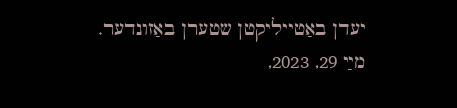יעדן באַטייליקטן שטערן באַזונדער.
מײַ 29, 2023,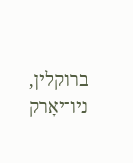ברוקלין, ניו־יאָרק